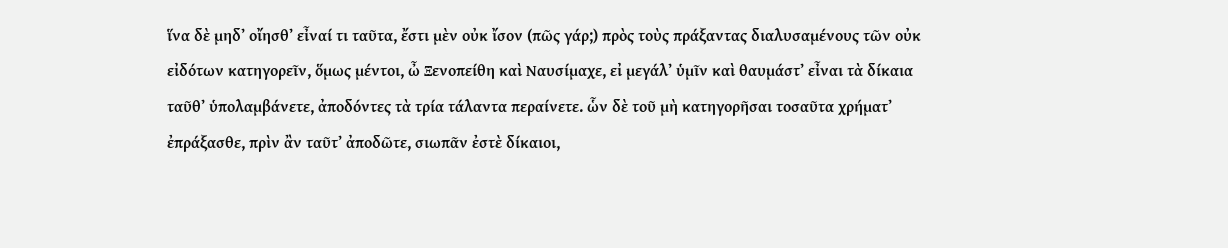ἵνα δὲ μηδʼ οἴησθʼ εἶναί τι ταῦτα, ἔστι μὲν οὐκ ἴσον (πῶς γάρ;) πρὸς τοὺς πράξαντας διαλυσαμένους τῶν οὐκ εἰδότων κατηγορεῖν, ὅμως μέντοι, ὦ Ξενοπείθη καὶ Ναυσίμαχε, εἰ μεγάλʼ ὑμῖν καὶ θαυμάστʼ εἶναι τὰ δίκαια ταῦθʼ ὑπολαμβάνετε, ἀποδόντες τὰ τρία τάλαντα περαίνετε. ὧν δὲ τοῦ μὴ κατηγορῆσαι τοσαῦτα χρήματʼ ἐπράξασθε, πρὶν ἂν ταῦτʼ ἀποδῶτε, σιωπᾶν ἐστὲ δίκαιοι,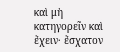καὶ μὴ κατηγορεῖν καὶ ἔχειν· ἔσχατον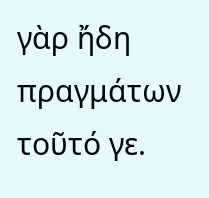γὰρ ἤδη πραγμάτων τοῦτό γε.